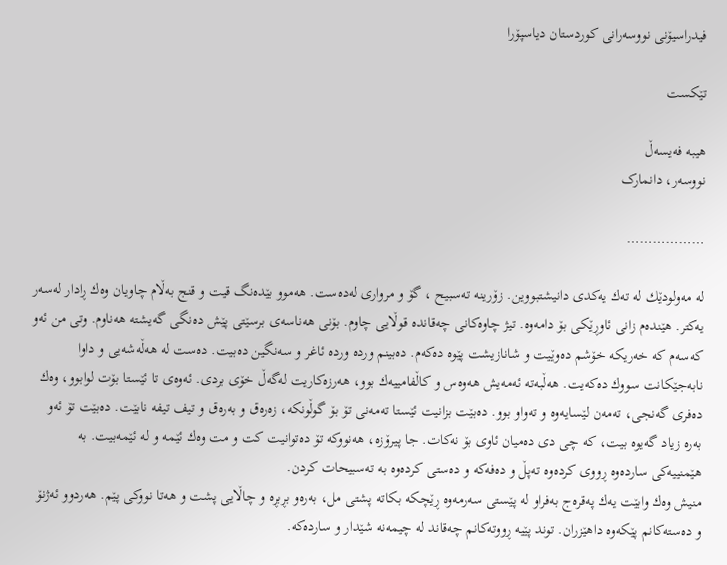فیدراسیۆنی نووسەرانی کوردستان دیاسپۆرا

تێکست

ھیبە فەیسەڵ
نووسەر، دانمارک

………………

لە مەولودێك لە تەك یەکدی دانیشتبووین. زۆرینە تەسبیح ، گۆ و مرواری لەدەست. هەموو بێدەنگ قیت و قنج بەڵام چاویان وەك ڕادار لەسەر یەکتر. هێندەم زانی ئاوڕێکی بۆ دامەوە. تیژ چاوەکانی چەقاندە قوڵایی چاوم. بۆنی هەناسەی برسێتی پێش دەنگی گەیشتە هەناوم. وتی من ئەو کەسەم کە خەریکە خۆشم دەوێیت و شانازیشت پێوە دەکەم. دەبینم وردە وردە ئاغر و سەنگین دەبیت. دەست لە هەڵەشەیی و داوا نابەجێکانت سووك دەکەیت. هەڵبەتە ئەمەیش هەوەس و کاڵفامییەك بوو، هەرزەکاریت لەگەڵ خۆی بردی. ئەوەی تا ئێستا بۆت لوابوو، وەك دەفری گەنجی، تەمەن لێسایەوە و تەواو بوو. دەبێت بزانیت ئێستا تەمەنی تۆ بۆ گوڵونکە، زەرەق و بەرەق و تیف تیفە نابێت. دەبێت تۆ ئەو بەرە زیاد گەیوە بیت، کە چی دی دەمیان ئاوی بۆ نەکات. جا پیرۆزە، هەنووکە تۆ دەتوانیت کت و مت وەك ئێمە و لە ئێمەبیت. بە هێمنییەکی ساردەوە ڕووی کردەوە تەپڵ و دەفەکە و دەستی کردەوە بە تەسبیحات کردن.
منیش وەك وابێت یەك پەقرەج بەفراو لە پێستی سەرمەوە ڕێچکە بکاتە پشتی مل، بەرەو بڕبڕە و چاڵایی پشت و هەتا نووکی پێم. هەردوو ئەژنۆ و دەستەکانم پێکەوە داهێزران. توند پێیە ڕووتەکانم چەقاند لە چیمەنە شێدار و ساردەکە.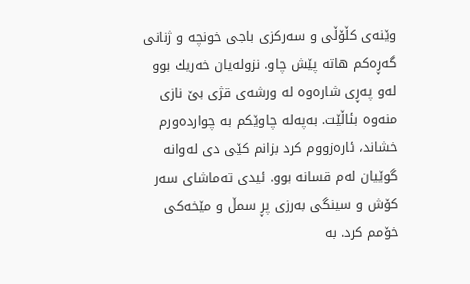وێنەی کڵۆڵی و سەرکزی باجی خونچە و ژنانی گەڕەكم هاتە پێش چاو. نزولەیان خەریك بوو لەو پەڕی شارەوە لە ورشەی قژی بێ نازی منەوە بئاڵێت. بەپەلە چاوێکم بە چواردەورم خشاند، ئارەزووم کرد بزانم کێی دی لەوانە گوێیان لەم قسانە بوو. ئیدی تەماشای سەر کۆش و سینگی بەرزی پڕ سمڵ و مێخەکی خۆمم کرد. بە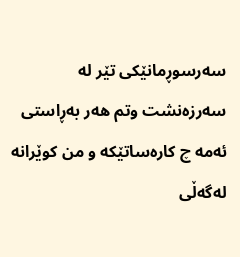سەرسوڕمانێکی تێر لە سەرزەنشت وتم هەر بەڕاستی ئەمە چ کارەساتێکە و من کوێرانە لەگەڵی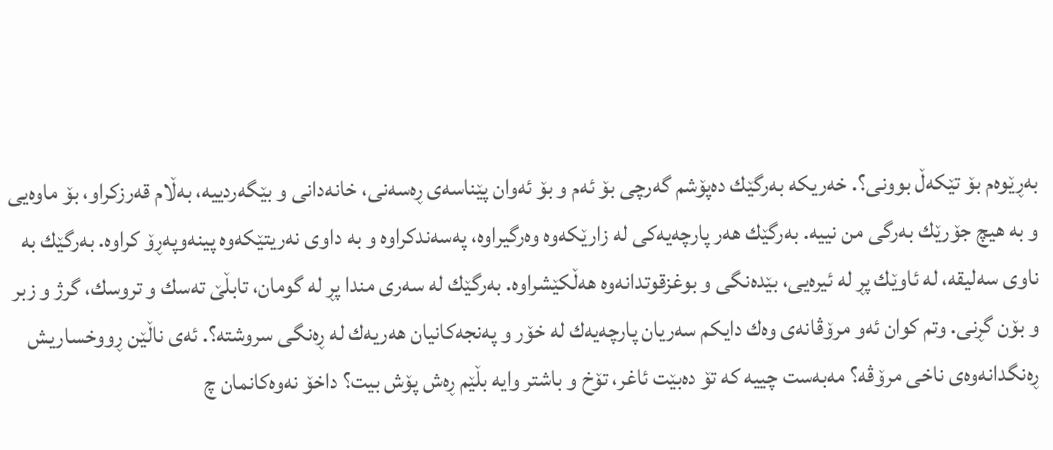بەڕێوەم بۆ تێکەڵ بوونی؟. خەریکە بەرگێك دەپۆشم گەرچی بۆ ئەم و بۆ ئەوان پێناسەی ڕەسەنی، خانەدانی و بێگەردییە، بەڵام قەرزکراو، بۆ ماوەیی و بە هیچ جۆرێك بەرگی من نییە. بەرگێك هەر پارچەیەکی لە زارێکەوە وەرگیراوە، پەسەندکراوە و بە داوی نەریتێکەوە پینەوپەڕۆ کراوە. بەرگێك بە ناوی سەلیقە، لە ئاوێك پڕ لە ئیرەیی، بێدەنگی و بوغزقوتدانەوە هەڵکێشراوە. بەرگێك لە سەری مندا پڕ لە گومان، تابڵێ تەسك و تروسك، گرژ و زبر و بۆن گڕنی. وتم کوان ئەو مرۆڤانەی وەك دایکم سەریان پارچەیەك لە خۆر و پەنجەکانیان هەریەك لە ڕەنگی سروشتە؟. ئەی ناڵێن ڕووخساریش ڕەنگدانەوەی ناخی مرۆڤە؟ مەبەست چییە کە تۆ دەبێت ئاغر، تۆخ و باشتر وایە بڵێم ڕەش پۆش بیت؟ داخۆ نەوەکانمان چ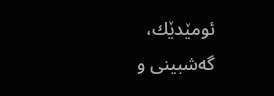ئومێدێك، گەشبینی و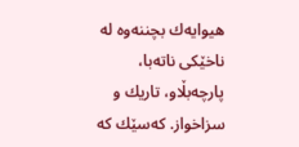هیوایەك بچننەوە لە ناخێکی ناتەبا، پارچەبڵاو، تاریك و سزاخواز. کەسێك کە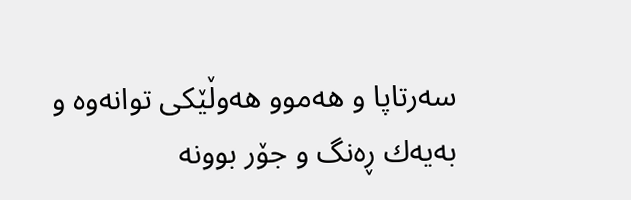سەرتاپا و هەموو هەوڵێکی توانەوە و بەیەك ڕەنگ و جۆر بوونە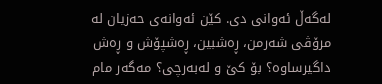لەگەڵ ئەوانی دی. کێن ئەوانەی حەزیان لە مرۆڤی شەرمن، ڕەشبین، ڕەشپۆش و ڕەش داگیرساوە؟ بۆ کێ و لەبەرچی؟ مەگەر مام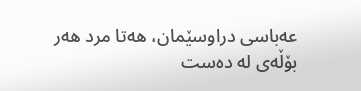عەباسی دراوسێمان، هەتا مرد هەر بۆڵەی لە دەست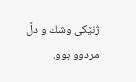ژنێکی وشك و دڵ مردوو بوو.